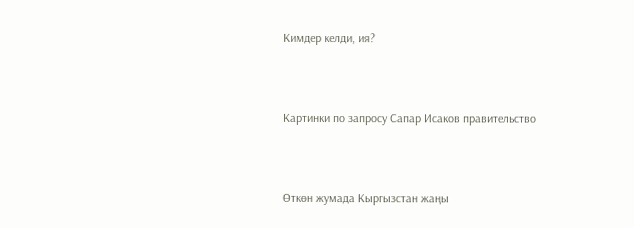Кимдер келди, ия?



Картинки по запросу Сапар Исаков правительство



Өткөн жумада Кыргызстан жаңы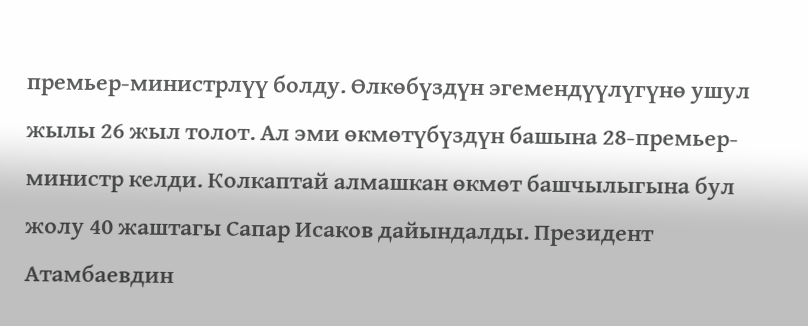премьер-министрлүү болду. Өлкөбүздүн эгемендүүлүгүнө ушул жылы 26 жыл толот. Ал эми өкмөтүбүздүн башына 28-премьер-министр келди. Колкаптай алмашкан өкмөт башчылыгына бул жолу 40 жаштагы Сапар Исаков дайындалды. Президент Атамбаевдин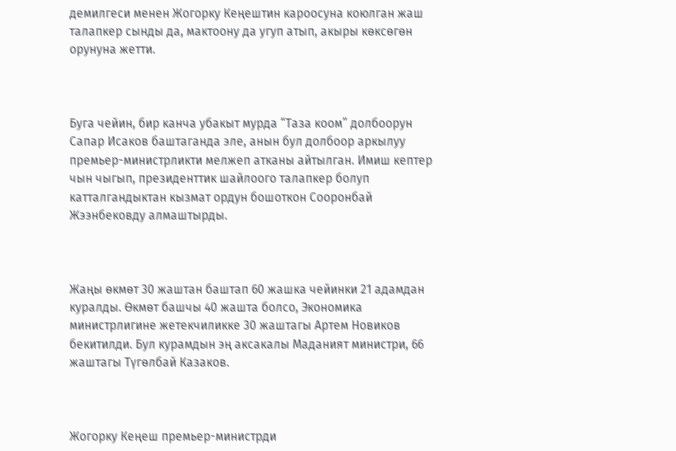демилгеси менен Жогорку Кеңештин кароосуна коюлган жаш талапкер сынды да, мактоону да угуп атып, акыры көксөгөн орунуна жетти.



Буга чейин, бир канча убакыт мурда “Таза коом” долбоорун Сапар Исаков баштаганда эле, анын бул долбоор аркылуу премьер-министрликти мелжеп атканы айтылган. Имиш кептер чын чыгып, президенттик шайлоого талапкер болуп катталгандыктан кызмат ордун бошоткон Сооронбай Жээнбековду алмаштырды.



Жаңы өкмөт 30 жаштан баштап 60 жашка чейинки 21 адамдан куралды. Өкмөт башчы 40 жашта болсо, Экономика министрлигине жетекчиликке 30 жаштагы Артем Новиков бекитилди. Бул курамдын эң аксакалы Маданият министри, 66 жаштагы Түгөлбай Казаков.



Жогорку Кеңеш премьер-министрди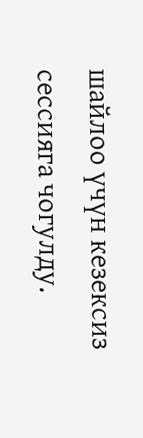шайлоо үчүн кезексиз сессияга чогулду.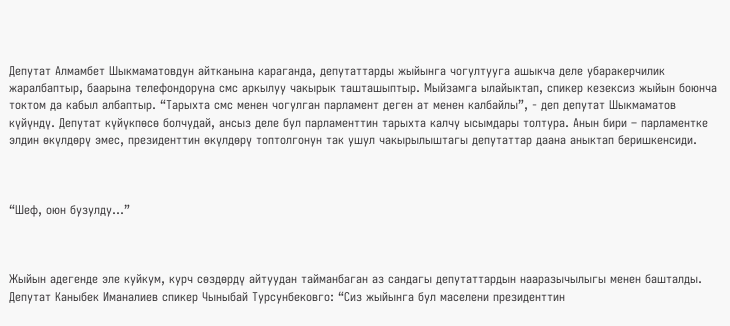Депутат Алмамбет Шыкмаматовдун айтканына караганда, депутаттарды жыйынга чогултууга ашыкча деле убаракерчилик жаралбаптыр, баарына телефондоруна смс аркылуу чакырык ташташыптыр. Мыйзамга ылайыктап, спикер кезексиз жыйын боюнча токтом да кабыл албаптыр. “Тарыхта смс менен чогулган парламент деген ат менен калбайлы”, - деп депутат Шыкмаматов күйүндү. Депутат күйүкпөсө болчудай, ансыз деле бул парламенттин тарыхта калчу ысымдары толтура. Анын бири – парламентке элдин өкүлдөрү эмес, президенттин өкүлдөрү топтолгонун так ушул чакырылыштагы депутаттар даана аныктап беришкенсиди.



“Шеф, оюн бузулду…”



Жыйын адегенде эле куйкум, курч сөздөрдү айтуудан тайманбаган аз сандагы депутаттардын нааразычылыгы менен башталды. Депутат Каныбек Иманалиев спикер Чыныбай Турсунбековго: “Сиз жыйынга бул маселени президенттин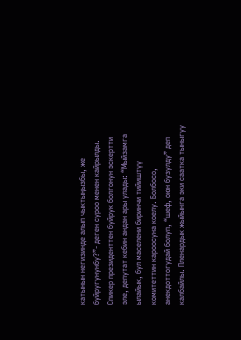катынын негизинде алып чыктыңызбы, же буйругунунбу?”- деген суроо менен кайрылды. Спикер президенттен буйрук болгонун эскертти эле, депутат кебин андан ары улады: “Мыйзамга ылайык, бул маселени биринчи тийиштүү комитеттин кароосуна коелу. Болбосо, анекдоттогудай болуп, “шеф, оюн бузулду” деп калбайлы. Пленардык жыйынга эки саатка тыныгуу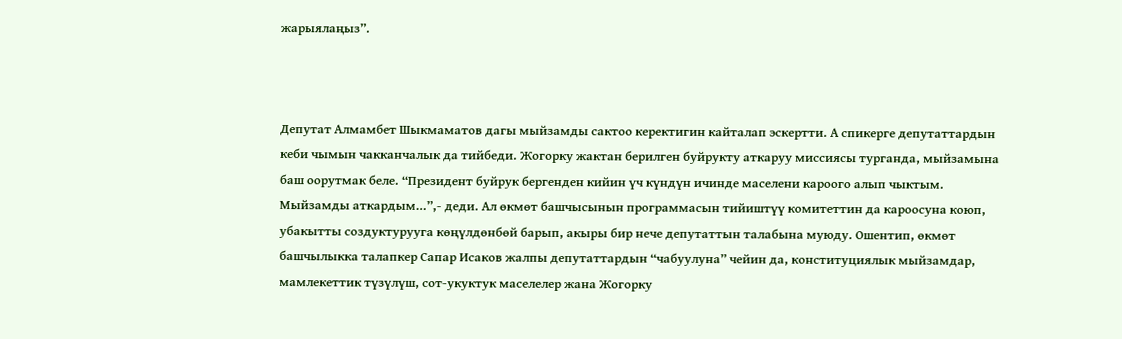жарыялаңыз”.



Депутат Алмамбет Шыкмаматов дагы мыйзамды сактоо керектигин кайталап эскертти. А спикерге депутаттардын кеби чымын чакканчалык да тийбеди. Жогорку жактан берилген буйрукту аткаруу миссиясы турганда, мыйзамына баш оорутмак беле. “Президент буйрук бергенден кийин үч күндүн ичинде маселени кароого алып чыктым. Мыйзамды аткардым…”,- деди. Ал өкмөт башчысынын программасын тийиштүү комитеттин да кароосуна коюп, убакытты создуктурууга көңүлдөнбөй барып, акыры бир нече депутаттын талабына муюду. Ошентип, өкмөт башчылыкка талапкер Сапар Исаков жалпы депутаттардын “чабуулуна” чейин да, конституциялык мыйзамдар, мамлекеттик түзүлүш, сот-укуктук маселелер жана Жогорку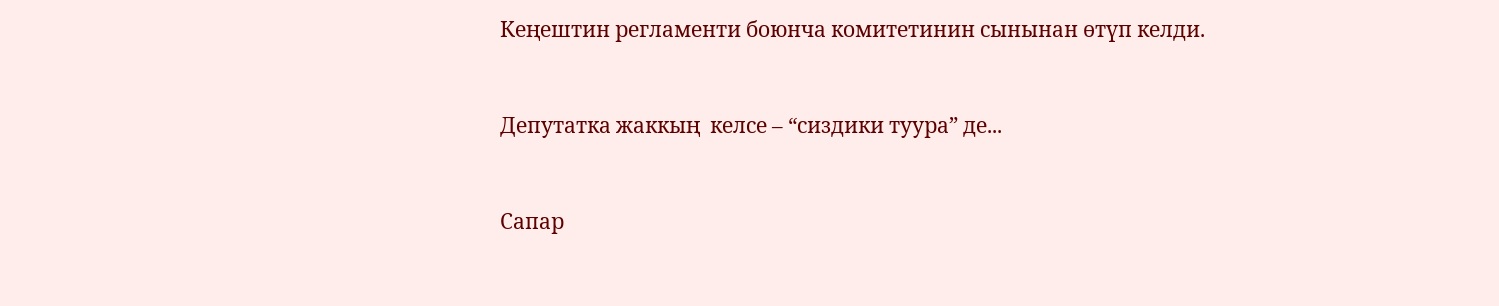Кеңештин регламенти боюнча комитетинин сынынан өтүп келди.



Депутатка жаккың  келсе – “сиздики туура” де...



Сапар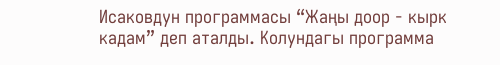Исаковдун программасы “Жаңы доор - кырк кадам” деп аталды. Колундагы программа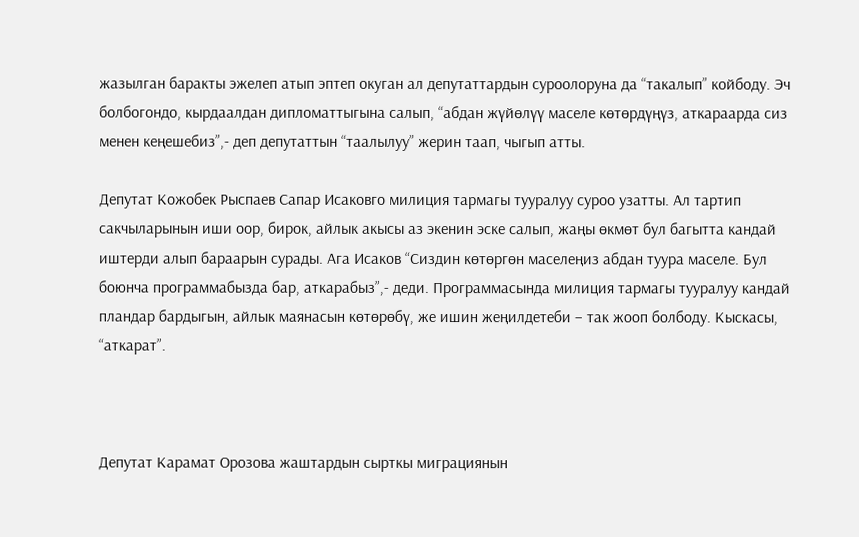жазылган баракты эжелеп атып эптеп окуган ал депутаттардын суроолоруна да “такалып” койбоду. Эч болбогондо, кырдаалдан дипломаттыгына салып, “абдан жүйөлүү маселе көтөрдүңүз, аткараарда сиз менен кеңешебиз”,- деп депутаттын “таалылуу” жерин таап, чыгып атты.

Депутат Кожобек Рыспаев Сапар Исаковго милиция тармагы тууралуу суроо узатты. Ал тартип сакчыларынын иши оор, бирок, айлык акысы аз экенин эске салып, жаңы өкмөт бул багытта кандай иштерди алып бараарын сурады. Ага Исаков “Сиздин көтөргөн маселеңиз абдан туура маселе. Бул боюнча программабызда бар, аткарабыз”,- деди. Программасында милиция тармагы тууралуу кандай пландар бардыгын, айлык маянасын көтөрөбү, же ишин жеңилдетеби – так жооп болбоду. Кыскасы, “аткарат”.



Депутат Карамат Орозова жаштардын сырткы миграциянын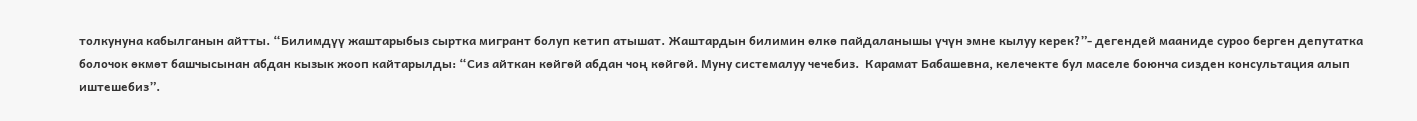толкунуна кабылганын айтты. “Билимдүү жаштарыбыз сыртка мигрант болуп кетип атышат. Жаштардын билимин өлкө пайдаланышы үчүн эмне кылуу керек?”- дегендей мааниде суроо берген депутатка болочок өкмөт башчысынан абдан кызык жооп кайтарылды: “Сиз айткан көйгөй абдан чоң көйгөй. Муну системалуу чечебиз.  Карамат Бабашевна, келечекте бул маселе боюнча сизден консультация алып иштешебиз”.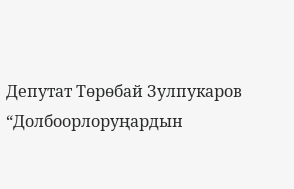Депутат Төрөбай Зулпукаров “Долбоорлоруңардын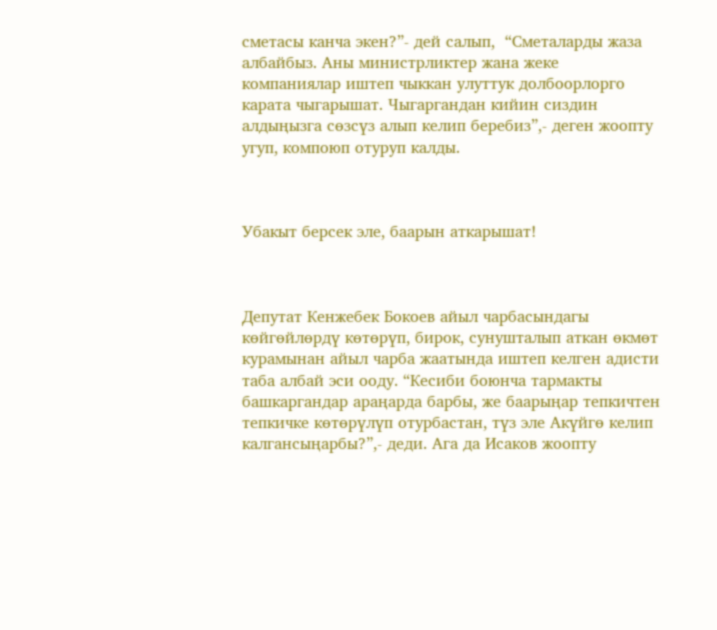сметасы канча экен?”- дей салып,  “Сметаларды жаза албайбыз. Аны министрликтер жана жеке компаниялар иштеп чыккан улуттук долбоорлорго карата чыгарышат. Чыгаргандан кийин сиздин алдыңызга сөзсүз алып келип беребиз”,- деген жоопту угуп, компоюп отуруп калды.



Убакыт берсек эле, баарын аткарышат!



Депутат Кенжебек Бокоев айыл чарбасындагы көйгөйлөрдү көтөрүп, бирок, сунушталып аткан өкмөт курамынан айыл чарба жаатында иштеп келген адисти таба албай эси ооду. “Кесиби боюнча тармакты башкаргандар араңарда барбы, же баарыңар тепкичтен тепкичке көтөрүлүп отурбастан, түз эле Акүйгө келип калгансыңарбы?”,- деди. Ага да Исаков жоопту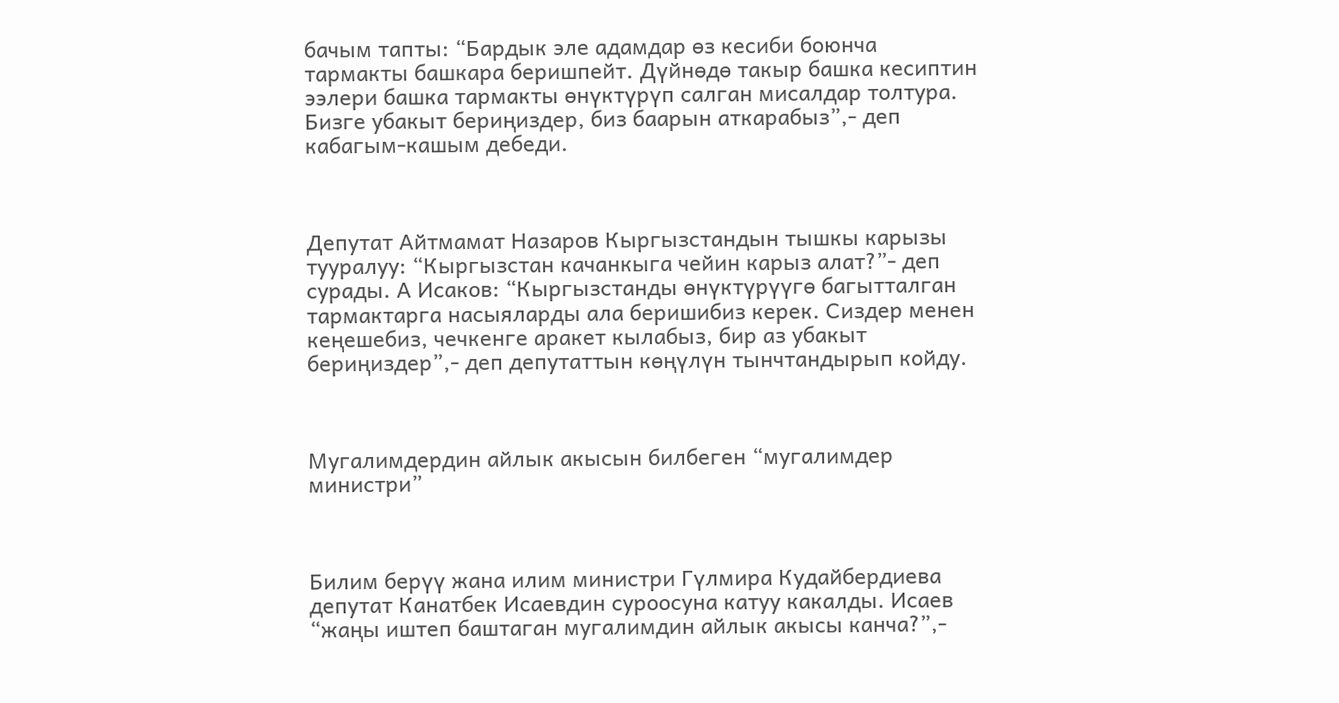бачым тапты: “Бардык эле адамдар өз кесиби боюнча тармакты башкара беришпейт. Дүйнөдө такыр башка кесиптин ээлери башка тармакты өнүктүрүп салган мисалдар толтура. Бизге убакыт бериңиздер, биз баарын аткарабыз”,- деп кабагым-кашым дебеди.



Депутат Айтмамат Назаров Кыргызстандын тышкы карызы тууралуу: “Кыргызстан качанкыга чейин карыз алат?”- деп сурады. А Исаков: “Кыргызстанды өнүктүрүүгө багытталган тармактарга насыяларды ала беришибиз керек. Сиздер менен кеңешебиз, чечкенге аракет кылабыз, бир аз убакыт бериңиздер”,- деп депутаттын көңүлүн тынчтандырып койду.



Мугалимдердин айлык акысын билбеген “мугалимдер министри”



Билим берүү жана илим министри Гүлмира Кудайбердиева депутат Канатбек Исаевдин суроосуна катуу какалды. Исаев “жаңы иштеп баштаган мугалимдин айлык акысы канча?”,-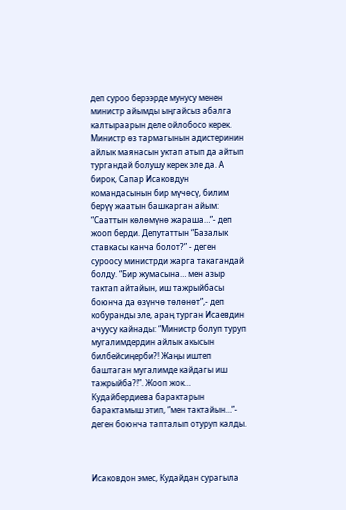деп суроо берээрде мунусу менен министр айымды ыңгайсыз абалга калтыраарын деле ойлобосо керек. Министр өз тармагынын адистеринин айлык маянасын уктап атып да айтып тургандай болушу керек эле да. А бирок, Сапар Исаковдун командасынын бир мүчөсү, билим берүү жаатын башкарган айым: “Сааттын көлөмүнө жараша…”- деп жооп берди. Депутаттын “Базалык ставкасы канча болот?” - деген суроосу министрди жарга такагандай болду. “Бир жумасына… мен азыр тактап айтайын, иш тажрыйбасы боюнча да өзүнчө төлөнөт”,- деп кобуранды эле, араң турган Исаевдин ачуусу кайнады: “Министр болуп туруп мугалимдердин айлык акысын билбейсиңерби?! Жаңы иштеп баштаган мугалимде кайдагы иш тажрыйба?!”. Жооп жок… Кудайбердиева барактарын барактамыш этип, “мен тактайын…”- деген боюнча тапталып отуруп калды.



Исаковдон эмес, Кудайдан сурагыла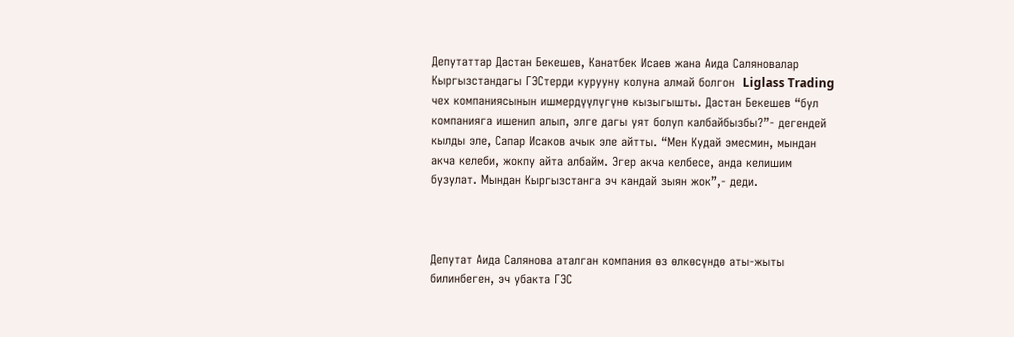Депутаттар Дастан Бекешев, Канатбек Исаев жана Аида Саляновалар Кыргызстандагы ГЭСтерди курууну колуна алмай болгон  Liglass Trading  чех компаниясынын ишмердүүлүгүнө кызыгышты. Дастан Бекешев “бул компанияга ишенип алып, элге дагы уят болуп калбайбызбы?”- дегендей кылды эле, Сапар Исаков ачык эле айтты. “Мен Кудай эмесмин, мындан акча келеби, жокпу айта албайм. Эгер акча келбесе, анда келишим бузулат. Мындан Кыргызстанга эч кандай зыян жок”,- деди.



Депутат Аида Салянова аталган компания өз өлкөсүндө аты-жыты билинбеген, эч убакта ГЭС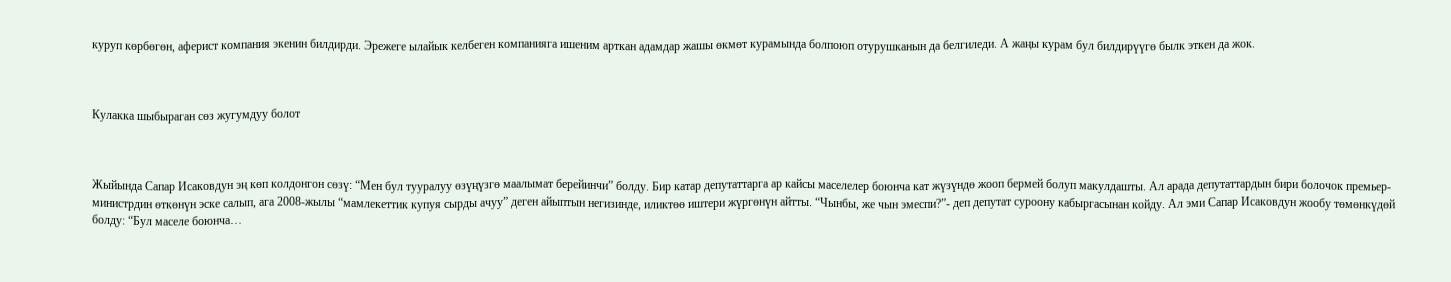куруп көрбөгөн, аферист компания экенин билдирди. Эрежеге ылайык келбеген компанияга ишеним арткан адамдар жашы өкмөт курамында болпоюп отурушканын да белгиледи. А жаңы курам бул билдирүүгө былк эткен да жок.



Кулакка шыбыраган сөз жугумдуу болот



Жыйында Сапар Исаковдун эң көп колдонгон сөзү: “Мен бул тууралуу өзүңүзгө маалымат берейинчи” болду. Бир катар депутаттарга ар кайсы маселелер боюнча кат жүзүндө жооп бермей болуп макулдашты. Ал арада депутаттардын бири болочок премьер-министрдин өткөнүн эске салып, ага 2008-жылы “мамлекеттик купуя сырды ачуу” деген айыптын негизинде, иликтөө иштери жүргөнүн айтты. “Чынбы, же чын эмеспи?”- деп депутат суроону кабыргасынан койду. Ал эми Сапар Исаковдун жообу төмөнкүдөй болду: “Бул маселе боюнча…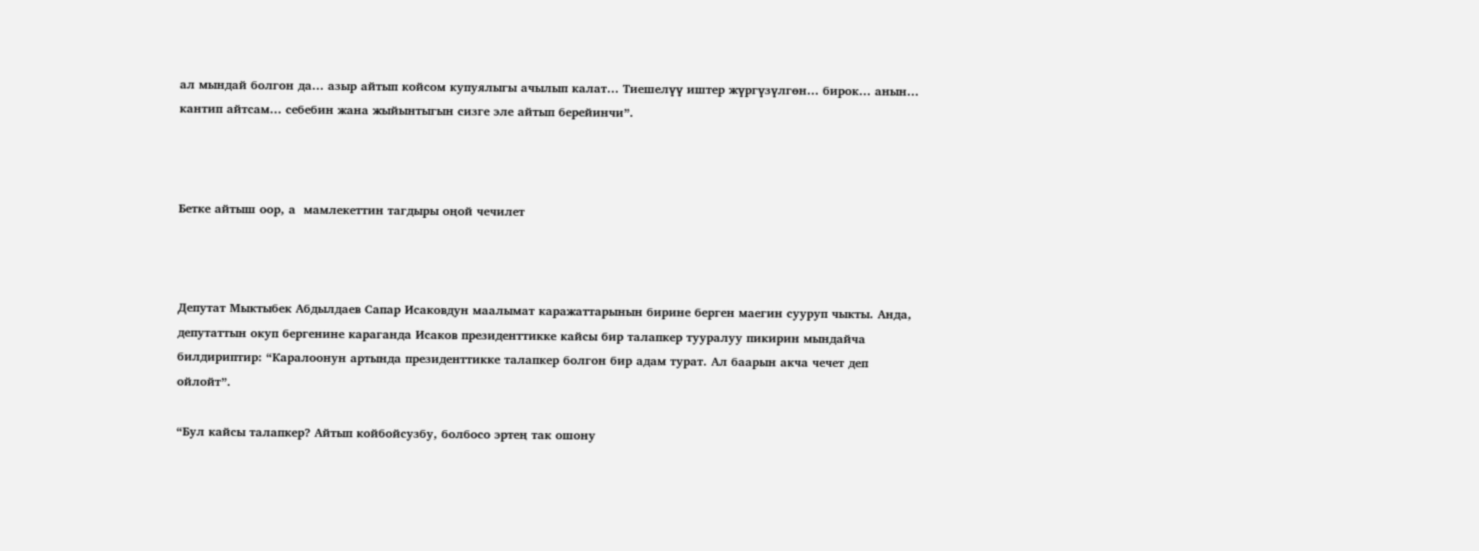ал мындай болгон да… азыр айтып койсом купуялыгы ачылып калат… Тиешелүү иштер жүргүзүлгөн… бирок… анын… кантип айтсам… себебин жана жыйынтыгын сизге эле айтып берейинчи”.



Бетке айтыш оор, а  мамлекеттин тагдыры оңой чечилет



Депутат Мыктыбек Абдылдаев Сапар Исаковдун маалымат каражаттарынын бирине берген маегин сууруп чыкты. Анда, депутаттын окуп бергенине караганда Исаков президенттикке кайсы бир талапкер тууралуу пикирин мындайча билдириптир: “Каралоонун артында президенттикке талапкер болгон бир адам турат. Ал баарын акча чечет деп ойлойт”.

“Бул кайсы талапкер? Айтып койбойсузбу, болбосо эртең так ошону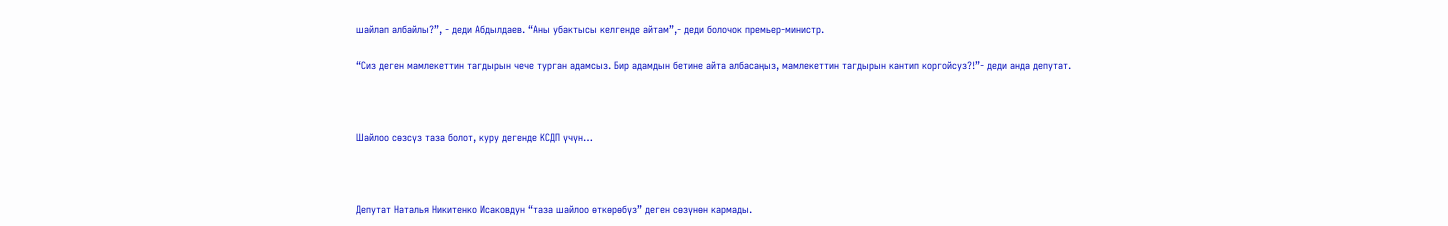шайлап албайлы?”, - деди Абдылдаев. “Аны убактысы келгенде айтам”,- деди болочок премьер-министр.

“Сиз деген мамлекеттин тагдырын чече турган адамсыз. Бир адамдын бетине айта албасаңыз, мамлекеттин тагдырын кантип коргойсуз?!”- деди анда депутат.



Шайлоо сөзсүз таза болот, куру дегенде КСДП үчүн…



Депутат Наталья Никитенко Исаковдун “таза шайлоо өткөрөбүз” деген сөзүнөн кармады.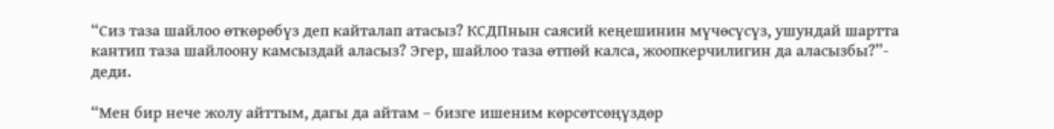“Сиз таза шайлоо өткөрөбүз деп кайталап атасыз? КСДПнын саясий кеңешинин мүчөсүсүз, ушундай шартта кантип таза шайлоону камсыздай аласыз? Эгер, шайлоо таза өтпөй калса, жоопкерчилигин да аласызбы?”- деди.

“Мен бир нече жолу айттым, дагы да айтам – бизге ишеним көрсөтсөңүздөр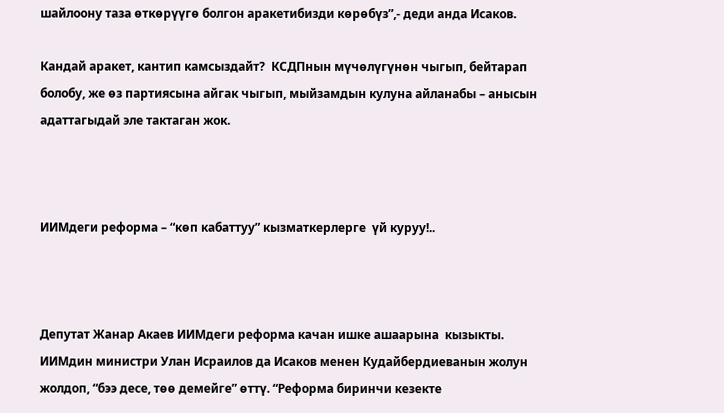шайлоону таза өткөрүүгө болгон аракетибизди көрөбүз”,- деди анда Исаков.

Кандай аракет, кантип камсыздайт?  КСДПнын мүчөлүгүнөн чыгып, бейтарап болобу, же өз партиясына айгак чыгып, мыйзамдын кулуна айланабы – анысын адаттагыдай эле тактаган жок.



ИИМдеги реформа – “көп кабаттуу” кызматкерлерге  үй куруу!..



Депутат Жанар Акаев ИИМдеги реформа качан ишке ашаарына  кызыкты. ИИМдин министри Улан Исраилов да Исаков менен Кудайбердиеванын жолун жолдоп, “бээ десе, төө демейге” өттү. “Реформа биринчи кезекте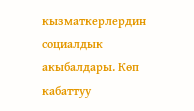кызматкерлердин социалдык акыбалдары. Көп кабаттуу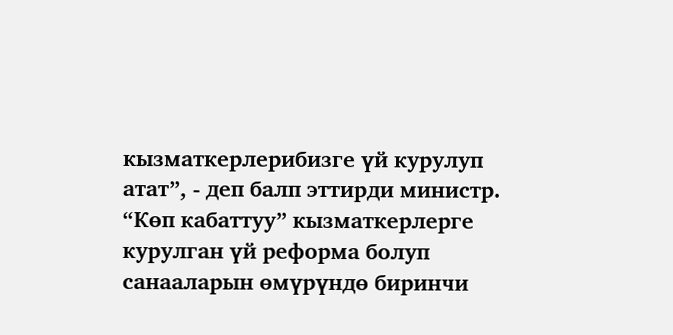кызматкерлерибизге үй курулуп атат”, - деп балп эттирди министр. “Көп кабаттуу” кызматкерлерге курулган үй реформа болуп санааларын өмүрүндө биринчи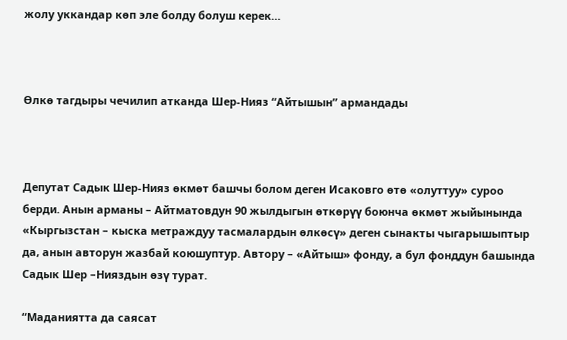жолу уккандар көп эле болду болуш керек…



Өлкө тагдыры чечилип атканда Шер-Нияз “Айтышын” армандады



Депутат Садык Шер-Нияз өкмөт башчы болом деген Исаковго өтө «олуттуу» суроо берди. Анын арманы – Айтматовдун 90 жылдыгын өткөрүү боюнча өкмөт жыйынында «Кыргызстан – кыска метраждуу тасмалардын өлкөсү» деген сынакты чыгарышыптыр да, анын авторун жазбай коюшуптур. Автору – «Айтыш» фонду, а бул фонддун башында Садык Шер –Нияздын өзү турат.

“Маданиятта да саясат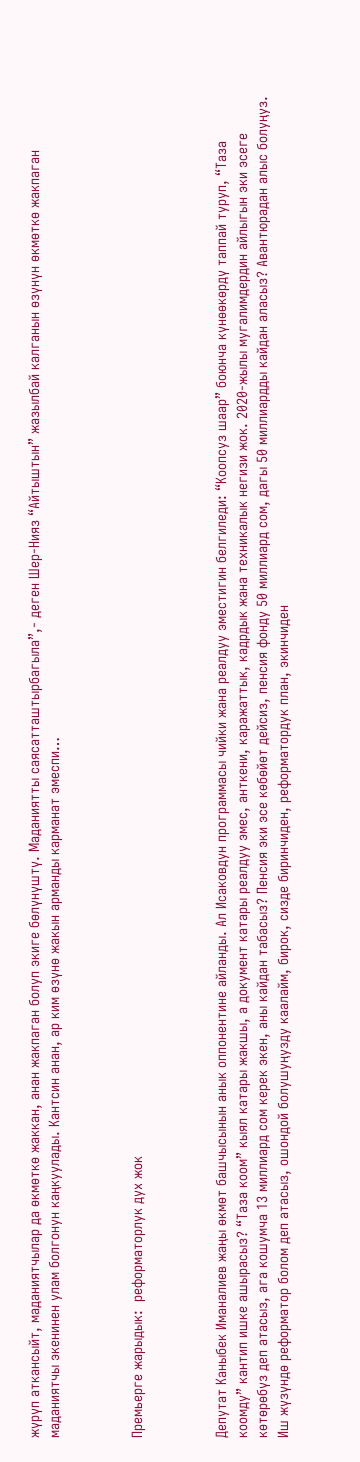жүрүп аткансыйт, маданиятчылар да өкмөткө жаккан, анан жакпаган болуп экиге бөлүнүштү. Маданиятты саясатташтырбагыла”,- деген Шер-Нияз “Айтыштын” жазылбай калганын өзүнүн өкмөткө жакпаган маданиятчы экенинен улам болгонун каңкуулады. Кантсин анан, ар ким өзүнө жакын арманды карманат эмеспи…



Премьерге жарыдык:  реформаторлук дух жок



Депутат Каныбек Иманалиев жаңы өкмөт башчысынын анык оппонентине айланды. Ал Исаковдун программасы чийки жана реалдуу эместигин белгиледи: “Коопсуз шаар” боюнча күнөөкөрдү таппай туруп, “Таза коомду” кантип ишке ашырасыз? “Таза коом” кыял катары жакшы, а документ катары реалдуу эмес, анткени, каражаттык, кадрдык жана техникалык негизи жок. 2020-жылы мугалимдердин айлыгын эки эсеге көтөрөбүз деп атасыз, ага кошумча 13 миллиард сом керек экен, аны кайдан табасыз? Пенсия эки эсе көбөйөт дейсиз, пенсия фонду 50 миллиард сом, дагы 50 миллиардды кайдан аласыз? Авантюрадан алыс болуңуз. Иш жүзүндө реформатор болом деп атасыз, ошондой болушуңузду каалайм, бирок, сизде биринчиден, реформатордук план, экинчиден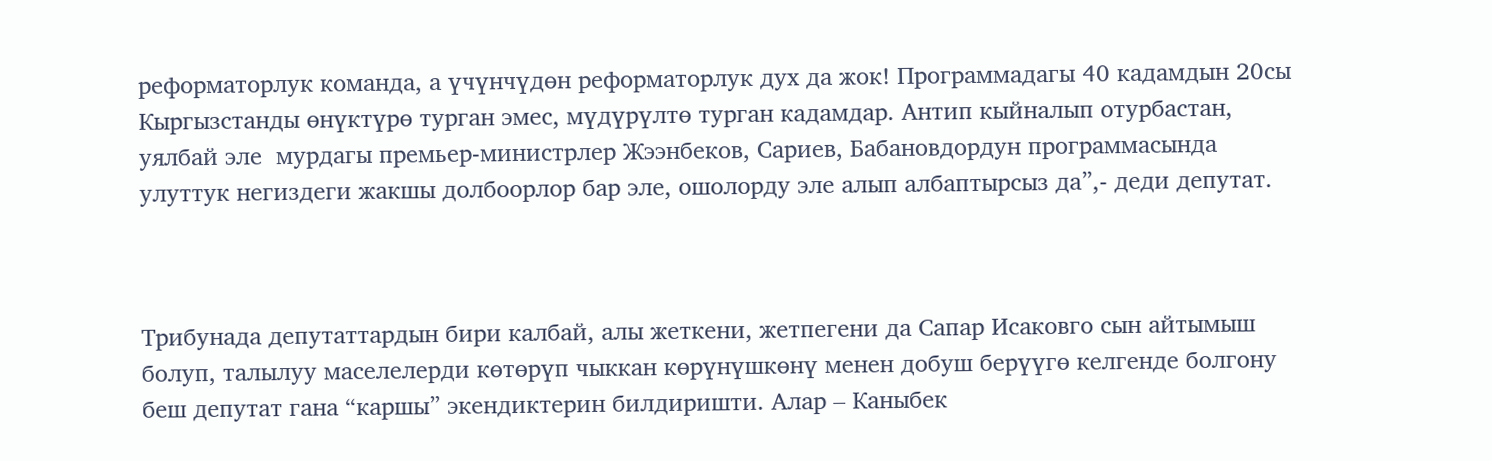реформаторлук команда, а үчүнчүдөн реформаторлук дух да жок! Программадагы 40 кадамдын 20сы Кыргызстанды өнүктүрө турган эмес, мүдүрүлтө турган кадамдар. Антип кыйналып отурбастан, уялбай эле  мурдагы премьер-министрлер Жээнбеков, Сариев, Бабановдордун программасында улуттук негиздеги жакшы долбоорлор бар эле, ошолорду эле алып албаптырсыз да”,- деди депутат.



Трибунада депутаттардын бири калбай, алы жеткени, жетпегени да Сапар Исаковго сын айтымыш болуп, талылуу маселелерди көтөрүп чыккан көрүнүшкөнү менен добуш берүүгө келгенде болгону беш депутат гана “каршы” экендиктерин билдиришти. Алар – Каныбек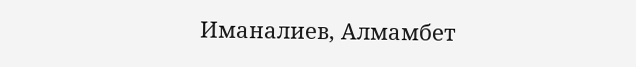Иманалиев, Алмамбет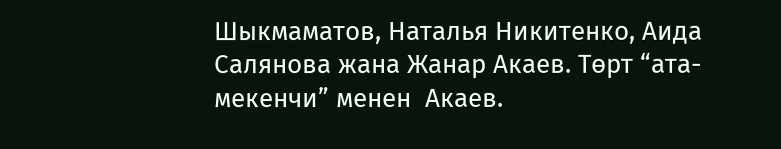Шыкмаматов, Наталья Никитенко, Аида Салянова жана Жанар Акаев. Төрт “ата-мекенчи” менен  Акаев.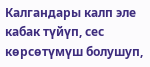Калгандары калп эле кабак түйүп, сес көрсөтүмүш болушуп,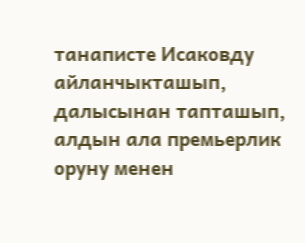танаписте Исаковду айланчыкташып, далысынан тапташып, алдын ала премьерлик оруну менен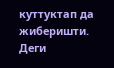куттуктап да жиберишти. Деги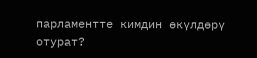парламентте кимдин өкүлдөрү отурат?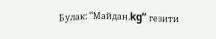Булак: “Майдан.kg” гезити